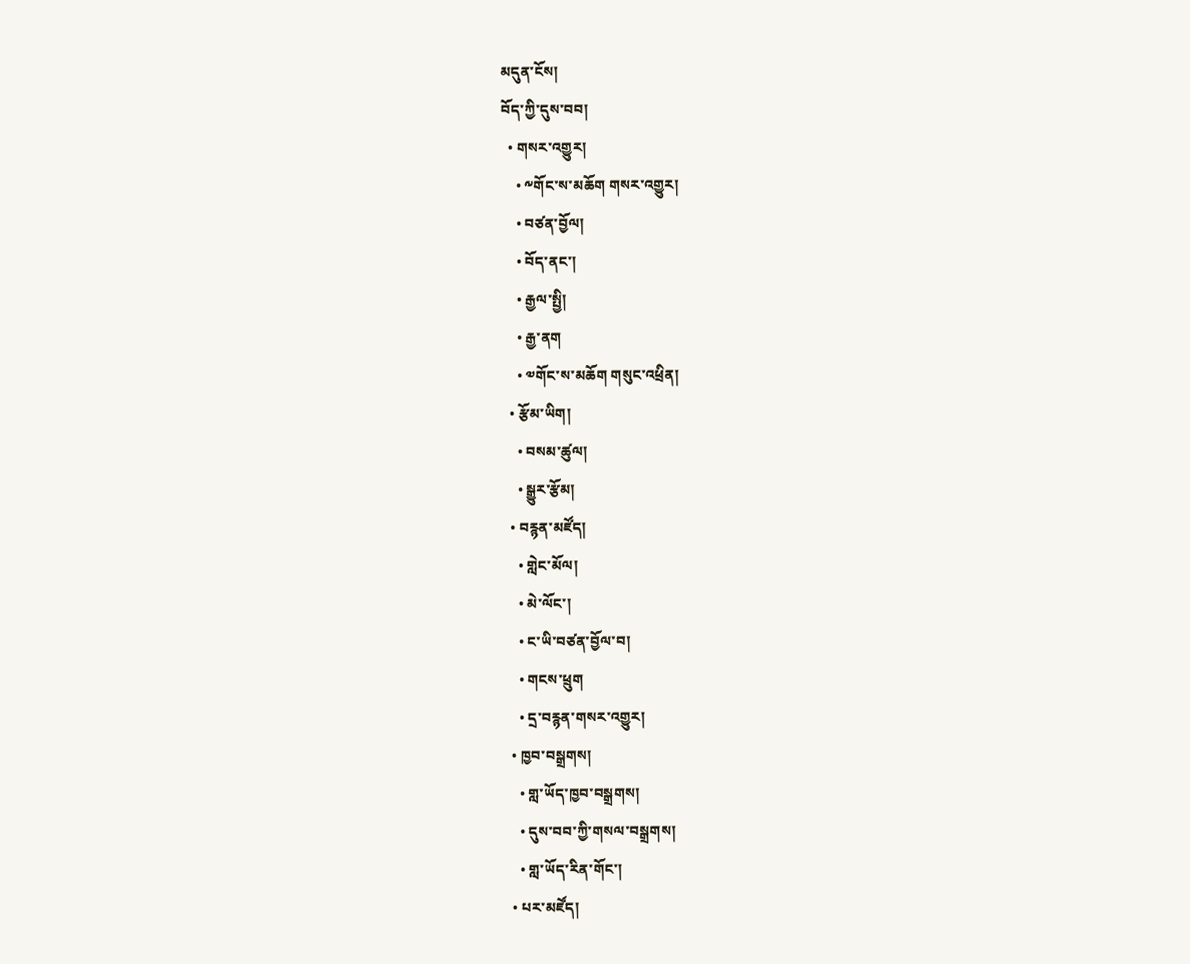མདུན་ངོས།
བོད་ཀྱི་དུས་བབ།
  • གསར་འགྱུར།
    • ༸གོང་ས་མཆོག གསར་འགྱུར།
    • བཙན་བྱོལ།
    • བོད་ནང་།
    • རྒྱལ་སྤྱི།
    • རྒྱ་ནག
    • ༧གོང་ས་མཆོག གསུང་འཕྲིན།
  • རྩོམ་ཡིག།
    • བསམ་ཚུལ།
    • སྒྱུར་རྩོམ།
  • བརྙན་མཛོད།
    • གླེང་མོལ།
    • མེ་ལོང་།
    • ང་ཡི་བཙན་བྱོལ་བ།
    • གངས་ཕྲུག
    • དྲ་བརྙན་གསར་འགྱུར།
  • ཁྱབ་བསྒྲགས།
    • གླ་ཡོད་ཁྱབ་བསྒྲགས།
    • དུས་བབ་ཀྱི་གསལ་བསྒྲགས།
    • གླ་ཡོད་རིན་གོང་།
  • པར་མཛོད།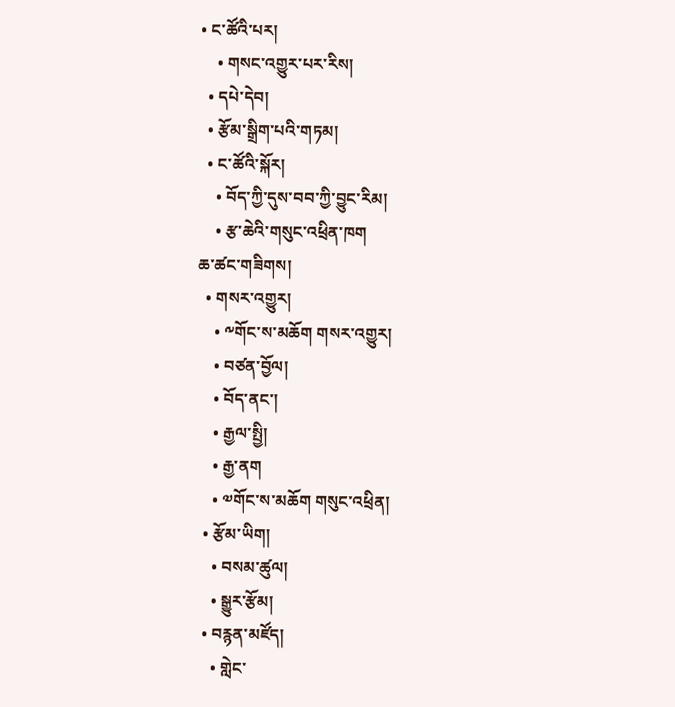• ང་ཚོའི་པར།
    • གསང་འགྱུར་པར་རིས།
  • དཔེ་དེབ།
  • རྩོམ་སྒྲིག་པའི་གཏམ།
  • ང་ཚོའི་སྐོར།
    • བོད་ཀྱི་དུས་བབ་ཀྱི་བྱུང་རིམ།
    • རྩ་ཆེའི་གསུང་འཕྲིན་ཁག
ཆ་ཚང་གཟིགས།
  • གསར་འགྱུར།
    • ༸གོང་ས་མཆོག གསར་འགྱུར།
    • བཙན་བྱོལ།
    • བོད་ནང་།
    • རྒྱལ་སྤྱི།
    • རྒྱ་ནག
    • ༧གོང་ས་མཆོག གསུང་འཕྲིན།
  • རྩོམ་ཡིག།
    • བསམ་ཚུལ།
    • སྒྱུར་རྩོམ།
  • བརྙན་མཛོད།
    • གླེང་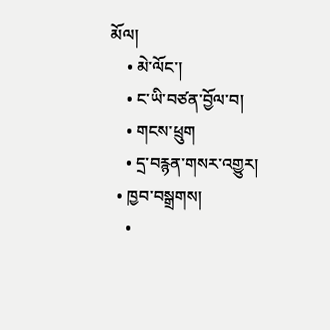མོལ།
    • མེ་ལོང་།
    • ང་ཡི་བཙན་བྱོལ་བ།
    • གངས་ཕྲུག
    • དྲ་བརྙན་གསར་འགྱུར།
  • ཁྱབ་བསྒྲགས།
    •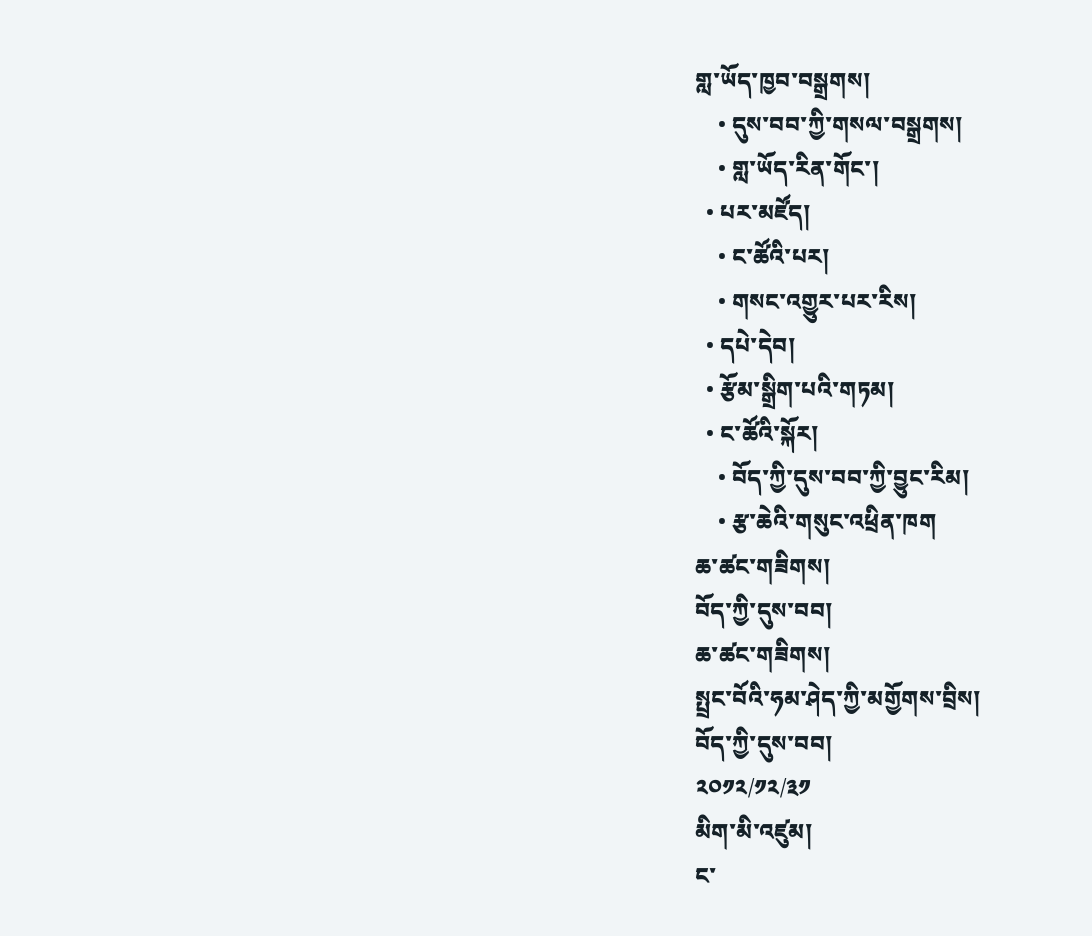གླ་ཡོད་ཁྱབ་བསྒྲགས།
    • དུས་བབ་ཀྱི་གསལ་བསྒྲགས།
    • གླ་ཡོད་རིན་གོང་།
  • པར་མཛོད།
    • ང་ཚོའི་པར།
    • གསང་འགྱུར་པར་རིས།
  • དཔེ་དེབ།
  • རྩོམ་སྒྲིག་པའི་གཏམ།
  • ང་ཚོའི་སྐོར།
    • བོད་ཀྱི་དུས་བབ་ཀྱི་བྱུང་རིམ།
    • རྩ་ཆེའི་གསུང་འཕྲིན་ཁག
ཆ་ཚང་གཟིགས།
བོད་ཀྱི་དུས་བབ།
ཆ་ཚང་གཟིགས།
སྤྲང་བོའི་ཧམ་ཤེད་ཀྱི་མགྱོགས་བྲིས།
བོད་ཀྱི་དུས་བབ།
༢༠༡༢/༡༢/༣༡
མིག་མི་འཛུམ།
ང་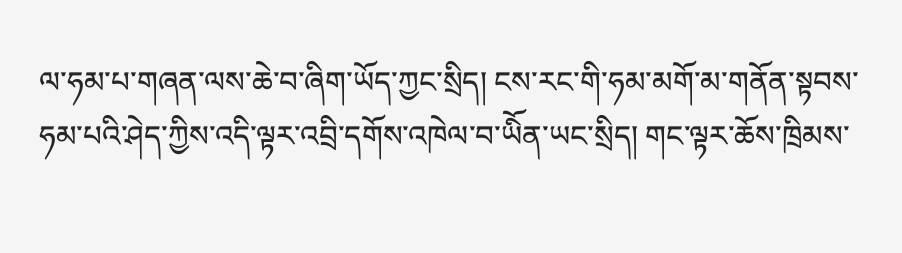ལ་ཧམ་པ་གཞན་ལས་ཆེ་བ་ཞིག་ཡོད་ཀྱང་སྲིད། ངས་རང་གི་ཧམ་མགོ་མ་གནོན་སྟབས་ཧམ་པའི་ཤེད་ཀྱིས་འདི་ལྟར་འབྲི་དགོས་འཁེལ་བ་ཡིོན་ཡང་སྲིད། གང་ལྟར་ཆོས་ཁྲིམས་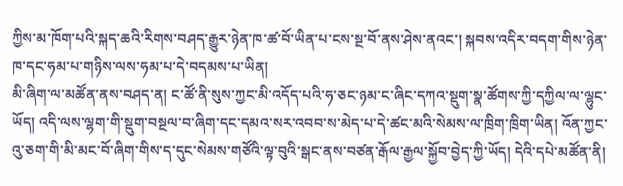ཀྱིས་མ་ཁོག་པའི་སྐད་ཆའི་རིགས་བཤད་རྒྱུར་ཉེན་ཁ་ཚ་བོ་ཡིན་པ་ངས་སྔ་བོ་ནས་ཤེས་ནའང་། སྐབས་འདིར་བདག་གིས་ཉེན་ཁ་དང་ཧམ་པ་གཉིས་ལས་ཧམ་པ་དེ་བདམས་པ་ཡིན།
མི་ཞིག་ལ་མཚོན་ནས་བཤད་ན། ང་ཚོ་ནི་སུས་ཀྱང་མི་འདོད་པའི་ཧ་ཅང་ཉམ་ང་ཞིང་དཀའ་སྡུག་སྣ་ཚོགས་ཀྱི་དཀྱིལ་ལ་ལྷུང་ཡོད། འདི་ལས་ལྷག་གི་སྡུག་བསྔལ་བ་ཞིག་དང་དམའ་སར་འབབ་ས་མེད་པ་དེ་ཚང་མའི་སེམས་ལ་ཁྲིག་ཁྲིག་ཡིན། འོན་ཀྱང་འུ་ཅག་གི་མི་མང་བོ་ཞིག་གིས་ད་དུང་སེམས་གཙོའི་ལྟ་བུའི་སྒང་ནས་བཙན་རྒོལ་རྒྱལ་སྐྱོབ་བྱེད་ཀྱི་ཡོད། དེའི་དཔེ་མཚོན་ནི།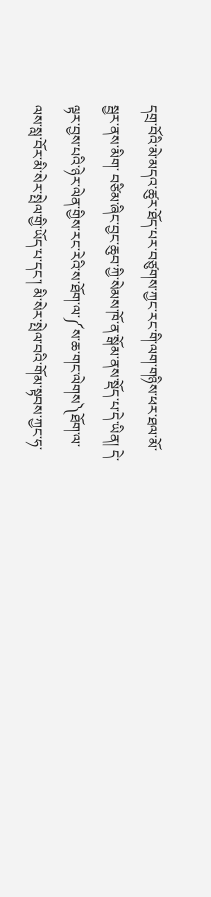དགྲ་བོའི་མེ་མདའ་ཚུར་ཐོད་པར་བཙུགས་ཀྱང་རང་གི་ལག་གཉིས་ཕར་ཐལ་མོ་སྦྱར་ནས་མིག་ བཙིམ་ཞིང་བྱང་ཆུབ་ཀྱི་སེམས་ཁོ་ན་སྒོམ་ནས་སྡོད་པ་དེ་ཡིན། དེ་ལྟར་བྱས་པའི་ཉེར་ལེན་གྱིས་རང་རེའི་ས་ཐོག་ལ་༼ས་ཆ་གང་ལེགས༽ཐོག་ལ་ལས་སླ་བོར་མི་སེར་སྤེལ་གྱི་ཡོད་པ་དང་། མི་སེར་སྤེལ་བའི་གོམ་སྟབས་ཀྱང་ཧ་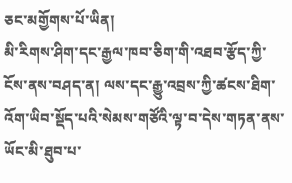ཅང་མགྱོགས་པོ་ཡིན།
མི་རིགས་ཤིག་དང་རྒྱལ་ཁབ་ཅིག་གི་འཐབ་རྩོད་ཀྱི་ངོས་ནས་བཤད་ན། ལས་དང་རྒྱུ་འབྲས་ཀྱི་ཚངས་ཐིག་འོག་ཡིབ་སྡོད་པའི་སེམས་གཙོའི་ལྟ་བ་དེས་གཏན་ནས་ཡོང་མི་ཐུབ་པ་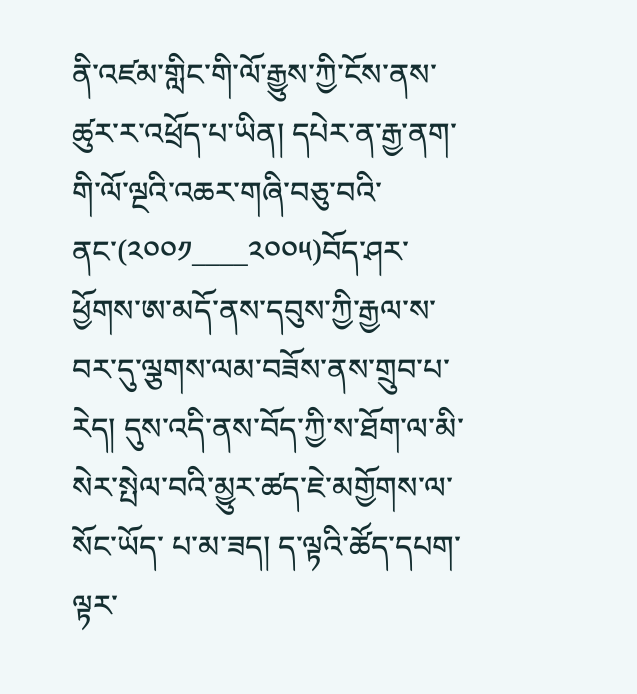ནི་འཛམ་གླིང་གི་ལོ་རྒྱུས་ཀྱི་ངོས་ནས་ཚུར་ར་འཕྲོད་པ་ཡིན། དཔེར་ན་རྒྱ་ནག་གི་ལོ་ལྔའི་འཆར་གཞི་བཅུ་བའི་ནང་(༢༠༠༡____༢༠༠༥)བོད་ཤར་ཕྱོགས་ཨ་མདོ་ནས་དབུས་ཀྱི་རྒྱལ་ས་བར་དུ་ལྕགས་ལམ་བཟོས་ནས་གྲུབ་པ་རེད། དུས་འདི་ནས་བོད་ཀྱི་ས་ཐོག་ལ་མི་སེར་སྤེལ་བའི་མྱུར་ཚད་ཇེ་མགྱོགས་ལ་སོང་ཡོད་ པ་མ་ཟད། ད་ལྟའི་ཚོད་དཔག་ལྟར་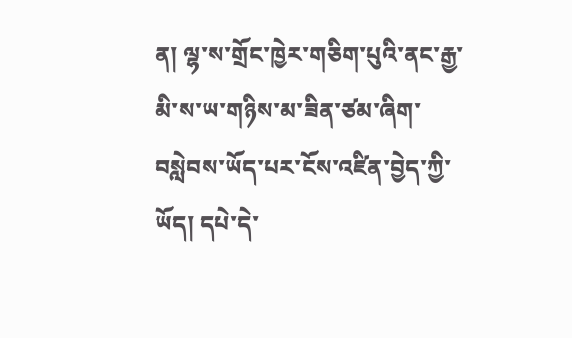ན། ལྷ་ས་གྲོང་ཁྱེར་གཅིག་པུའི་ནང་རྒྱ་མི་ས་ཡ་གཉིས་མ་ཟིན་ཙམ་ཞིག་བསླེབས་ཡོད་པར་ངོས་འཛིན་བྱེད་ཀྱི་ཡོད། དཔེ་དེ་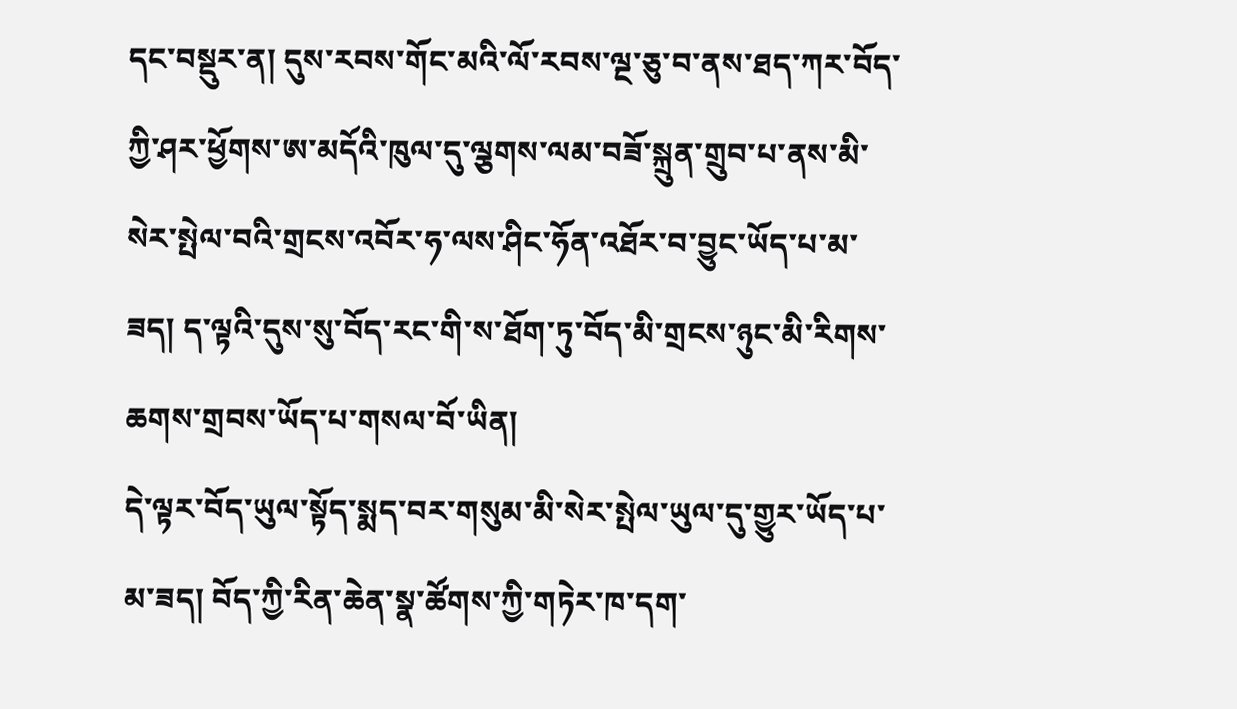དང་བསྡུར་ན། དུས་རབས་གོང་མའི་ལོ་རབས་ལྔ་ཅུ་བ་ནས་ཐད་ཀར་བོད་ཀྱི་ཤར་ཕྱོགས་ཨ་མདོའི་ཁུལ་དུ་ལྕགས་ལམ་བཟོ་སྐྲུན་གྲུབ་པ་ནས་མི་སེར་སྤེལ་བའི་གྲངས་འབོར་ཧ་ལས་ཤིང་ཧོན་འཐོར་བ་བྱུང་ཡོད་པ་མ་ཟད། ད་ལྟའི་དུས་སུ་བོད་རང་གི་ས་ཐོག་ཏུ་བོད་མི་གྲངས་ཉུང་མི་རིགས་ཆགས་གྲབས་ཡོད་པ་གསལ་བོ་ཡིན།
དེ་ལྟར་བོད་ཡུལ་སྟོད་སྨད་བར་གསུམ་མི་སེར་སྤེལ་ཡུལ་དུ་གྱུར་ཡོད་པ་མ་ཟད། བོད་ཀྱི་རིན་ཆེན་སྣ་ཚོགས་ཀྱི་གཏེར་ཁ་དག་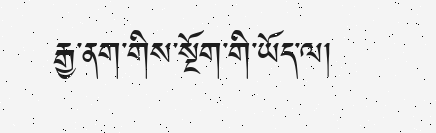རྒྱ་ནག་གིས་སྔོག་གི་ཡོད་ལ།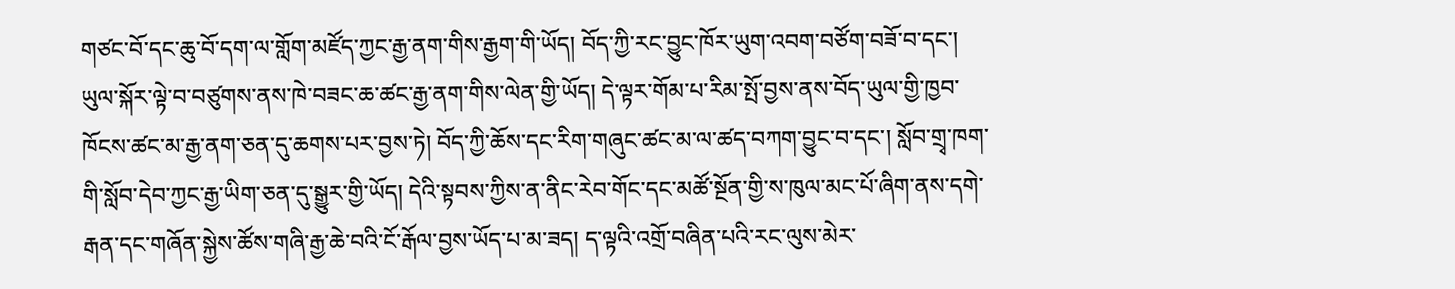གཙང་བོ་དང་ཆུ་བོ་དག་ལ་གློག་མཛོད་ཀྱང་རྒྱ་ནག་གིས་རྒྱག་གི་ཡོད། བོད་ཀྱི་རང་བྱུང་ཁོར་ཡུག་འབག་བཙོག་བཟོ་བ་དང་། ཡུལ་སྐོར་ལྟེ་བ་བཙུགས་ནས་ཁེ་བཟང་ཆ་ཚང་རྒྱ་ནག་གིས་ལེན་གྱི་ཡོད། དེ་ལྟར་གོམ་པ་རིམ་སྤོ་བྱས་ནས་བོད་ཡུལ་གྱི་ཁྱབ་ཁོངས་ཚང་མ་རྒྱ་ནག་ཅན་དུ་ཆགས་པར་བྱས་ཏེ། བོད་ཀྱི་ཆོས་དང་རིག་གཞུང་ཚང་མ་ལ་ཚད་བཀག་བྱུང་བ་དང་། སློབ་གྲྭ་ཁག་གི་སློབ་དེབ་ཀྱང་རྒྱ་ཡིག་ཅན་དུ་སྒྱུར་གྱི་ཡོད། དེའི་སྟབས་ཀྱིས་ན་ནིང་རེབ་གོང་དང་མཚོ་སྔོན་གྱི་ས་ཁུལ་མང་པོ་ཞིག་ནས་དགེ་རྒན་དང་གཞོན་སྐྱེས་ཚོས་གཞི་རྒྱ་ཆེ་བའི་ངོ་རྒོལ་བྱས་ཡོད་པ་མ་ཟད། ད་ལྟའི་འགྲོ་བཞིན་པའི་རང་ལུས་མེར་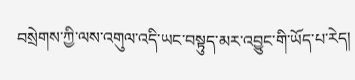བསྲེགས་ཀྱི་ལས་འགུལ་འདི་ཡང་བསྟུད་མར་འབྱུང་གི་ཡོད་པ་རེད།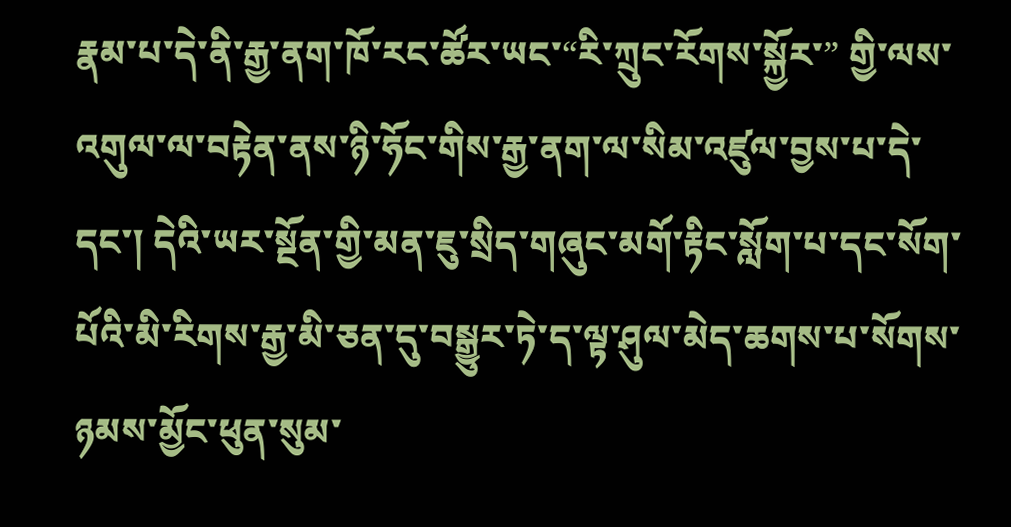རྣམ་པ་དེ་ནི་རྒྱ་ནག་ཁོ་རང་ཚོར་ཡང་“རི་ཀྲུང་རོགས་སྐྱོར་” གྱི་ལས་འགུལ་ལ་བརྟེན་ནས་ཉི་ཧོང་གིས་རྒྱ་ནག་ལ་སིམ་འཛུལ་བྱས་པ་དེ་དང་། དེའི་ཡར་སྔོན་གྱི་མན་ཇུ་སྲིད་གཞུང་མགོ་རྟིང་སློག་པ་དང་སོག་པོའི་མི་རིགས་རྒྱ་མི་ཅན་དུ་བསྒྱུར་ཏེ་ད་ལྟ་ཤུལ་མེད་ཆགས་པ་སོགས་ཉམས་མྱོང་ཕུན་སུམ་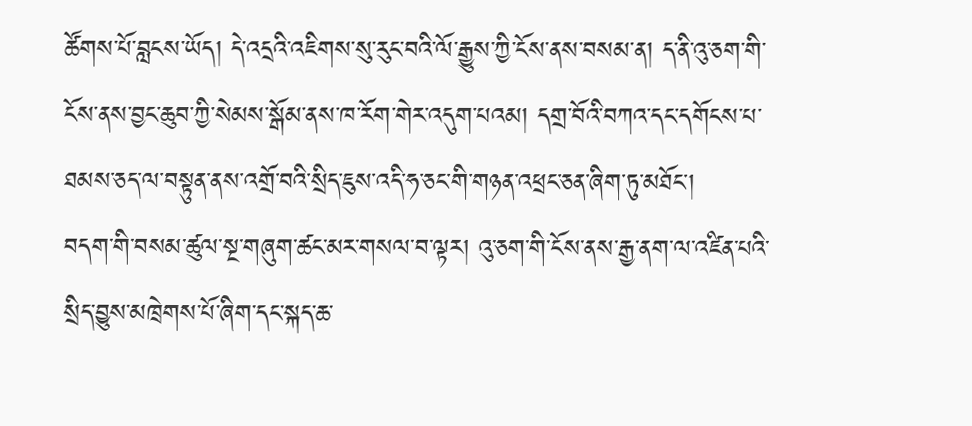ཚོགས་པོ་བླངས་ཡོད། དེ་འདྲའི་འཇིགས་སུ་རུང་བའི་ལོ་རྒྱུས་ཀྱི་ངོས་ནས་བསམ་ན། ད་ནི་འུ་ཅག་གི་ངོས་ནས་བྱང་ཆུབ་ཀྱི་སེམས་སྒོམ་ནས་ཁ་རོག་གེར་འདུག་པའམ། དགྲ་བོའི་བཀའ་དང་དགོངས་པ་ཐམས་ཅད་ལ་བསྟུན་ནས་འགྲོ་བའི་སྲིད་ཇུས་འདི་ཧ་ཅང་གི་གཉན་འཕྲང་ཅན་ཞིག་ཏུ་མཐོང་།
བདག་གི་བསམ་ཚུལ་སྔ་གཞུག་ཚང་མར་གསལ་བ་ལྟར། འུ་ཅག་གི་ངོས་ནས་རྒྱ་ནག་ལ་འཛིན་པའི་སྲིད་བྱུས་མཁྲེགས་པོ་ཞིག་དང་སྐད་ཆ་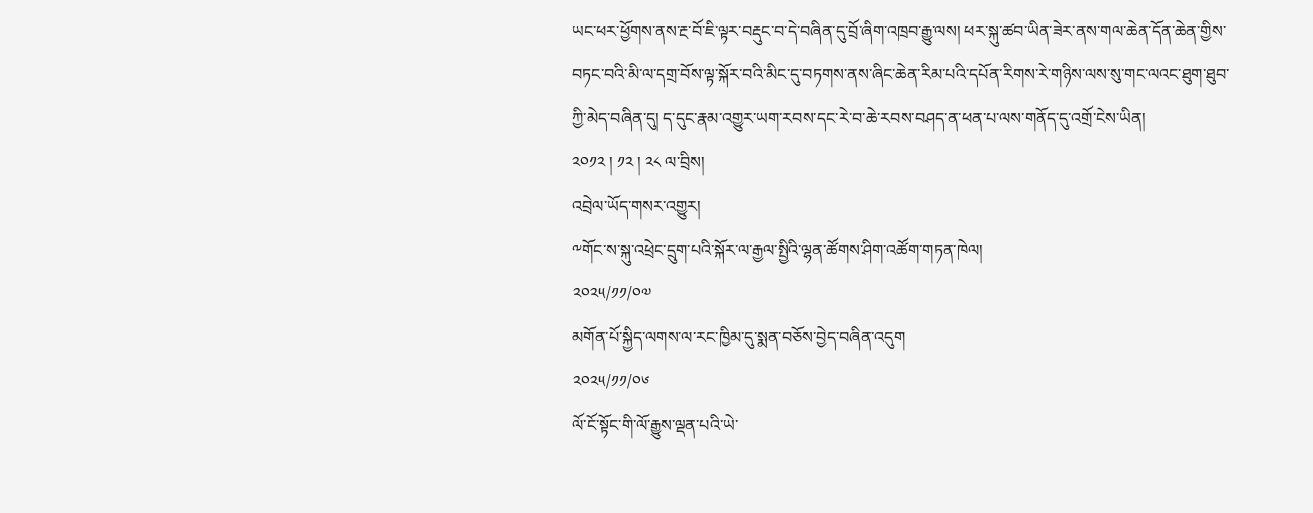ཡང་ཕར་ཕྱོགས་ནས་རྔ་བོ་ཇི་ལྟར་བརྡུང་བ་དེ་བཞིན་དུ་བྲོ་ཞིག་འཁྲབ་རྒྱུ་ལས། ཕར་སྐུ་ཚབ་ཡིན་ཟེར་ནས་གལ་ཆེན་དོན་ཆེན་གྱིས་བཏང་བའི་མི་ལ་དགྲ་བོས་ལྟ་སྐོར་བའི་མིང་དུ་བཏགས་ནས་ཞིང་ཆེན་རིམ་པའི་དཔོན་རིགས་རེ་གཉིས་ལས་སུ་གང་ལའང་ཐུག་ཐུབ་ཀྱི་མེད་བཞིན་དུ། ད་དུང་རྣམ་འགྱུར་ཡག་རབས་དང་རེ་བ་ཆེ་རབས་བཤད་ན་ཕན་པ་ལས་གནོད་དུ་འགྲོ་ངེས་ཡིན།
༢༠༡༢ ། ༡༢ ། ༢༨ ལ་བྲིས།
འབྲེལ་ཡོད་གསར་འགྱུར།
༸གོང་ས་སྐུ་འཕྲེང་དྲུག་པའི་སྐོར་ལ་རྒྱལ་སྤྱིའི་ལྷན་ཚོགས་ཤིག་འཚོག་གཏན་ཁེལ།
༢༠༢༥/༡༡/༠༧
མགོན་པོ་སྐྱིད་ལགས་ལ་རང་ཁྱིམ་དུ་སྨན་བཅོས་བྱེད་བཞིན་འདུག
༢༠༢༥/༡༡/༠༦
ལོ་ངོ་སྟོང་གི་ལོ་རྒྱུས་ལྡན་པའི་ཡེ་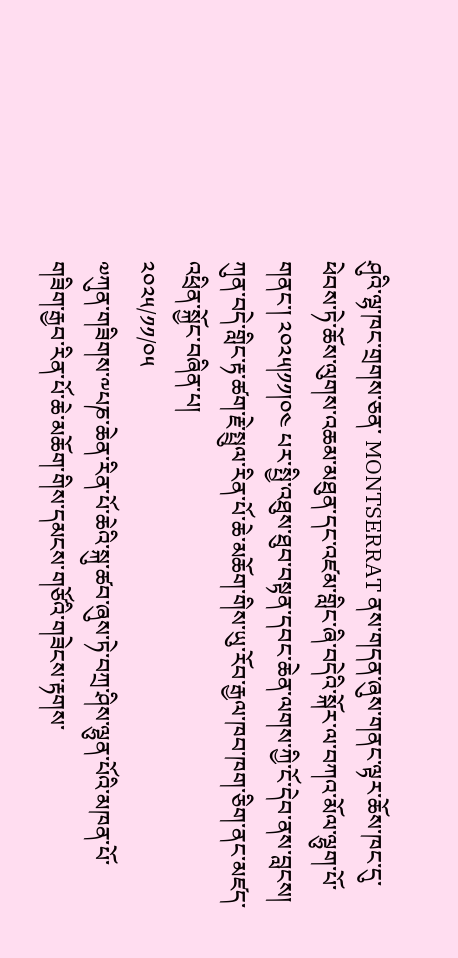ཤུའི་ལྷ་ཁང་གྲགས་ཅན་ MONTSERRAT ནས་གདན་ཞུས་གནང་ལྟར་ཆོས་ཁང་དུ་ཕེབས་ཏེ་ཆོས་ལུགས་འཆམ་མཐུན་དང་འཛམ་གླིང་ཞི་བདེའི་སྐོར་ལ་བཀའ་མོལ་ལྷུག་པོ་གནང་། ༢༠༢༥།༡༡།༠༤ པར་སྤྱི་འཐུས་ཐུབ་བསྟན་དབང་ཆེན་ལགས་ཀྱི་ངོ་དེབ་ནས་བླངས།
ཀུན་བདེ་གླིང་རྟ་ཚག་རྗེ་སྤྲུལ་རིན་པོ་ཆེ་མཆོག་གིས་ཡུ་རོབ་རྒྱལ་ཁབ་ཁག་ཅིག་ནང་མཛད་འཕྲིན་སྐྱོང་བཞིན་པ།
༢༠༢༥/༡༡/༠༥
༧ཀུན་གཟིགས་༸པཎ་ཆེན་རིན་པོ་ཆེའི་སྐུ་ཚབ་ཞུས་ཏེ་བཀྲ་ཤིས་ལྷུན་པོའི་མཁན་པོ་གཟིག་རྒྱབ་རིན་པོ་ཆེ་མཆོག་གིས་དམངས་གཙོའི་གཟེངས་རྟགས་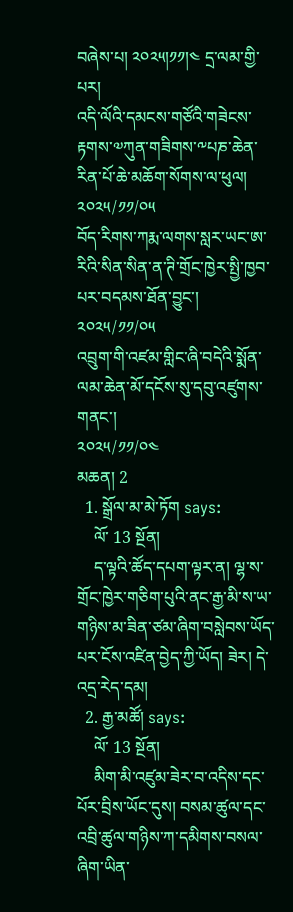བཞེས་པ། ༢༠༢༥།༡༡།༤ དྲ་ལམ་གྱི་པར།
འདི་ལོའི་དམངས་གཙོའི་གཟེངས་རྟགས་༧ཀུན་གཟིགས་༸པཎ་ཆེན་རིན་པོ་ཆེ་མཆོག་སོགས་ལ་ཕུལ།
༢༠༢༥/༡༡/༠༥
བོད་རིགས་ཀརྨ་ལགས་སླར་ཡང་ཨ་རིའི་སིན་སིན་ན་ཊི་གྲོང་ཁྱེར་སྤྱི་ཁྱབ་པར་བདམས་ཐོན་བྱུང་།
༢༠༢༥/༡༡/༠༥
འབྲུག་གི་འཛམ་གླིང་ཞི་བདེའི་སྨོན་ལམ་ཆེན་མོ་དངོས་སུ་དབུ་འཛུགས་གནང་།
༢༠༢༥/༡༡/༠༤
མཆན། 2
  1. སྒྲོལ་མ་མེ་ཏོག says:
    ལོ་ 13 སྔོན།
    ད་ལྟའི་ཚོད་དཔག་ལྟར་ན། ལྷ་ས་གྲོང་ཁྱེར་གཅིག་པུའི་ནང་རྒྱ་མི་ས་ཡ་གཉིས་མ་ཟིན་ཙམ་ཞིག་བསླེབས་ཡོད་པར་ངོས་འཛིན་བྱེད་ཀྱི་ཡོད། ཟེར། དེ་འདྲ་རེད་དམ།
  2. རྒྱ་མཚོ། says:
    ལོ་ 13 སྔོན།
    མིག་མི་འཛུམ་ཟེར་བ་འདིས་དང་པོར་བྲིས་ཡོང་དུས། བསམ་ཚུལ་དང་འབྲི་ཚུལ་གཉིས་ཀ་དམིགས་བསལ་ཞིག་ཡིན་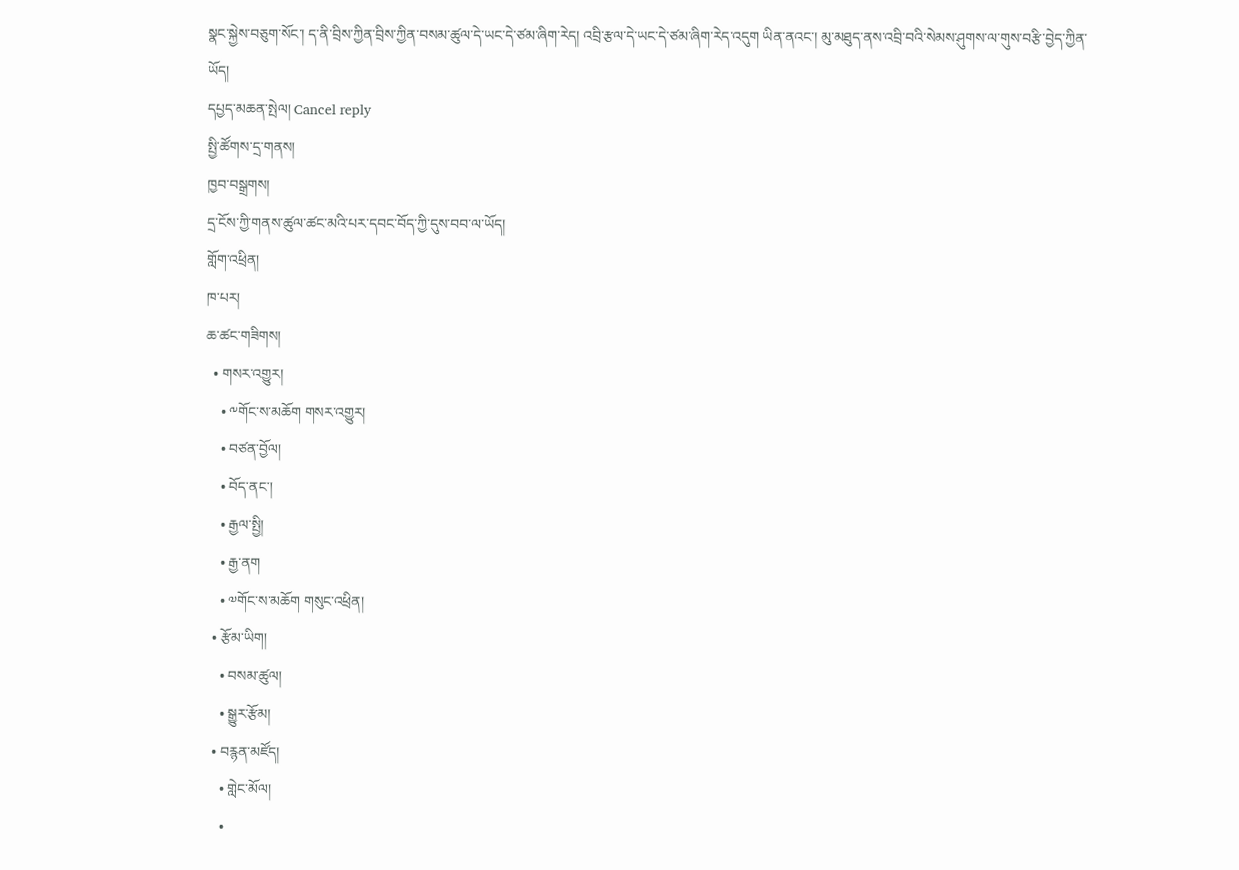སྣང་སྐྱེས་བཅུག་སོང་། ད་ནི་བྲིས་ཀྱིན་བྲིས་ཀྱིན་བསམ་ཚུལ་དེ་ཡང་དེ་ཙམ་ཞིག་རེད། འབྲི་རྩལ་དེ་ཡང་དེ་ཙམ་ཞིག་རེད་འདུག ཡིན་ནའང་། མུ་མཐུད་ནས་འབྲི་བའི་སེམས་ཤུགས་ལ་གུས་བརྩི་བྱེད་ཀྱིན་ཡོད།
དཔྱད་མཆན་སྤེལ། Cancel reply
སྤྱི་ཚོགས་དྲ་གནས།
ཁྱབ་བསྒྲགས།
དྲ་ངོས་ཀྱི་གནས་ཚུལ་ཚང་མའི་པར་དབང་བོད་ཀྱི་དུས་བབ་ལ་ཡོད།
གློག་འཕྲིན།
ཁ་པར།
ཆ་ཚང་གཟིགས།
  • གསར་འགྱུར།
    • ༸གོང་ས་མཆོག གསར་འགྱུར།
    • བཙན་བྱོལ།
    • བོད་ནང་།
    • རྒྱལ་སྤྱི།
    • རྒྱ་ནག
    • ༧གོང་ས་མཆོག གསུང་འཕྲིན།
  • རྩོམ་ཡིག།
    • བསམ་ཚུལ།
    • སྒྱུར་རྩོམ།
  • བརྙན་མཛོད།
    • གླེང་མོལ།
    •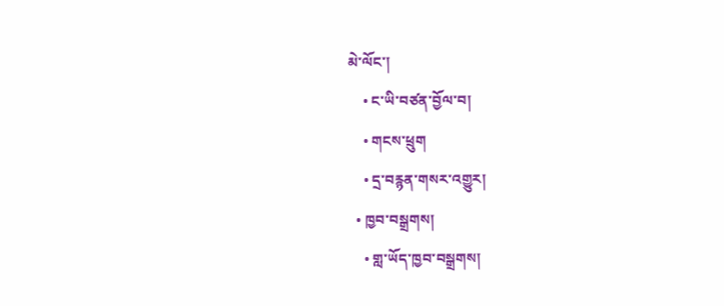མེ་ལོང་།
    • ང་ཡི་བཙན་བྱོལ་བ།
    • གངས་ཕྲུག
    • དྲ་བརྙན་གསར་འགྱུར།
  • ཁྱབ་བསྒྲགས།
    • གླ་ཡོད་ཁྱབ་བསྒྲགས།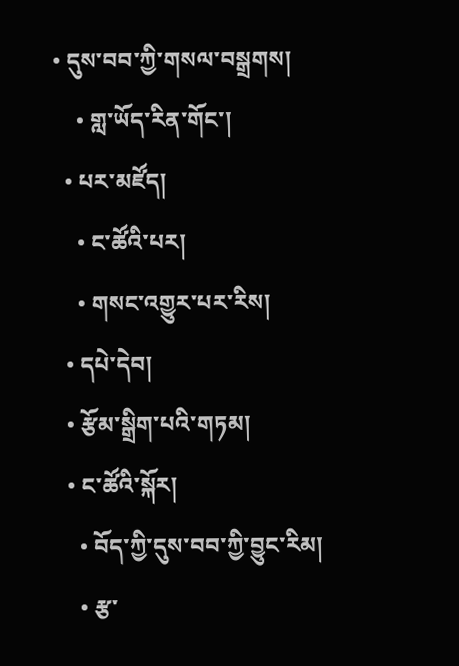• དུས་བབ་ཀྱི་གསལ་བསྒྲགས།
    • གླ་ཡོད་རིན་གོང་།
  • པར་མཛོད།
    • ང་ཚོའི་པར།
    • གསང་འགྱུར་པར་རིས།
  • དཔེ་དེབ།
  • རྩོམ་སྒྲིག་པའི་གཏམ།
  • ང་ཚོའི་སྐོར།
    • བོད་ཀྱི་དུས་བབ་ཀྱི་བྱུང་རིམ།
    • རྩ་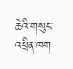ཆེའི་གསུང་འཕྲིན་ཁག